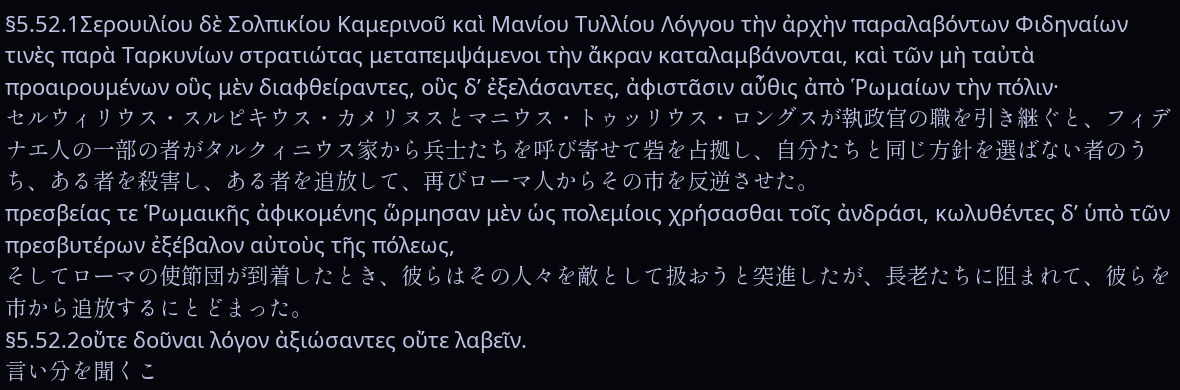§5.52.1Σερουιλίου δὲ Σολπικίου Καμερινοῦ καὶ Μανίου Τυλλίου Λόγγου τὴν ἀρχὴν παραλαβόντων Φιδηναίων τινὲς παρὰ Ταρκυνίων στρατιώτας μεταπεμψάμενοι τὴν ἄκραν καταλαμβάνονται, καὶ τῶν μὴ ταὐτὰ προαιρουμένων οὓς μὲν διαφθείραντες, οὓς δʼ ἐξελάσαντες, ἀφιστᾶσιν αὖθις ἀπὸ Ῥωμαίων τὴν πόλιν·
セルウィリウス・スルピキウス・カメリヌスとマニウス・トゥッリウス・ロングスが執政官の職を引き継ぐと、フィデナエ人の一部の者がタルクィニウス家から兵士たちを呼び寄せて砦を占拠し、自分たちと同じ方針を選ばない者のうち、ある者を殺害し、ある者を追放して、再びローマ人からその市を反逆させた。
πρεσβείας τε Ῥωμαικῆς ἀφικομένης ὥρμησαν μὲν ὡς πολεμίοις χρήσασθαι τοῖς ἀνδράσι, κωλυθέντες δʼ ὑπὸ τῶν πρεσβυτέρων ἐξέβαλον αὐτοὺς τῆς πόλεως,
そしてローマの使節団が到着したとき、彼らはその人々を敵として扱おうと突進したが、長老たちに阻まれて、彼らを市から追放するにとどまった。
§5.52.2οὔτε δοῦναι λόγον ἀξιώσαντες οὔτε λαβεῖν.
言い分を聞くこ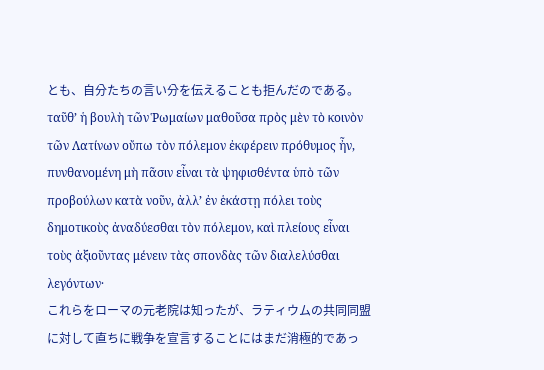とも、自分たちの言い分を伝えることも拒んだのである。
ταῦθʼ ἡ βουλὴ τῶν Ῥωμαίων μαθοῦσα πρὸς μὲν τὸ κοινὸν τῶν Λατίνων οὔπω τὸν πόλεμον ἐκφέρειν πρόθυμος ἦν, πυνθανομένη μὴ πᾶσιν εἶναι τὰ ψηφισθέντα ὑπὸ τῶν προβούλων κατὰ νοῦν, ἀλλʼ ἐν ἑκάστῃ πόλει τοὺς δημοτικοὺς ἀναδύεσθαι τὸν πόλεμον, καὶ πλείους εἶναι τοὺς ἀξιοῦντας μένειν τὰς σπονδὰς τῶν διαλελύσθαι λεγόντων·
これらをローマの元老院は知ったが、ラティウムの共同同盟に対して直ちに戦争を宣言することにはまだ消極的であっ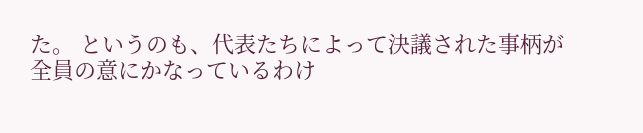た。 というのも、代表たちによって決議された事柄が全員の意にかなっているわけ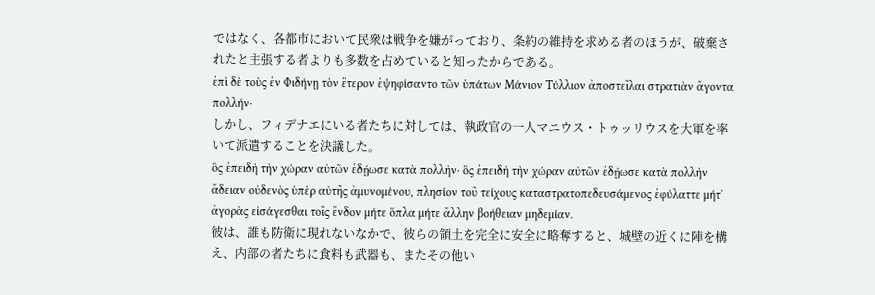ではなく、各都市において民衆は戦争を嫌がっており、条約の維持を求める者のほうが、破棄されたと主張する者よりも多数を占めていると知ったからである。
ἐπὶ δὲ τοὺς ἐν Φιδήνῃ τὸν ἕτερον ἐψηφίσαντο τῶν ὑπάτων Μάνιον Τύλλιον ἀποστεῖλαι στρατιὰν ἄγοντα πολλήν·
しかし、フィデナエにいる者たちに対しては、執政官の一人マニウス・トゥッリウスを大軍を率いて派遣することを決議した。
ὃς ἐπειδὴ τὴν χώραν αὐτῶν ἐδῄωσε κατὰ πολλὴν· ὃς ἐπειδὴ τὴν χώραν αὐτῶν ἐδῄωσε κατὰ πολλὴν ἄδειαν οὐδενὸς ὑπὲρ αὐτῆς ἀμυνομένου, πλησίον τοῦ τείχους καταστρατοπεδευσάμενος ἐφύλαττε μήτʼ ἀγορὰς εἰσάγεσθαι τοῖς ἔνδον μήτε ὅπλα μήτε ἄλλην βοήθειαν μηδεμίαν.
彼は、誰も防衛に現れないなかで、彼らの領土を完全に安全に略奪すると、城壁の近くに陣を構え、内部の者たちに食料も武器も、またその他い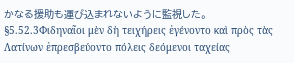かなる援助も運び込まれないように監視した。
§5.52.3Φιδηναῖοι μὲν δὴ τειχήρεις ἐγένοντο καὶ πρὸς τὰς Λατίνων ἐπρεσβεύοντο πόλεις δεόμενοι ταχείας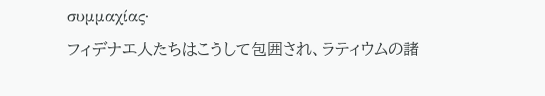συμμαχίας·
フィデナエ人たちはこうして包囲され、ラティウムの諸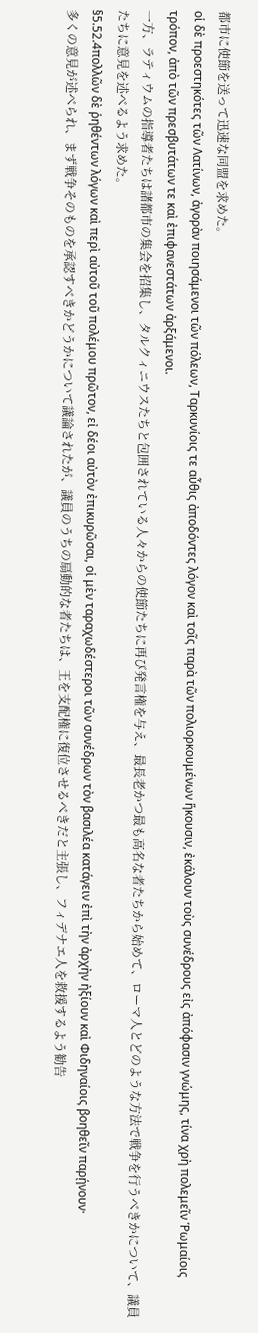都市に使節を送って迅速な同盟を求めた。
οἱ δὲ προεστηκότες τῶν Λατίνων, ἀγορὰν ποιησάμενοι τῶν πόλεων, Ταρκυνίοις τε αὖθις ἀποδόντες λόγον καὶ τοῖς παρὰ τῶν πολιορκουμένων ἥκουσιν, ἐκάλουν τοὺς συνέδρους εἰς ἀπόφασιν γνώμης, τίνα χρὴ πολεμεῖν Ῥωμαίοις τρόπον, ἀπὸ τῶν πρεσβυτάτων τε καὶ ἐπιφανεστάτων ἀρξάμενοι.
一方、ラティウムの指導者たちは諸都市の集会を招集し、タルクィニウスたちと包囲されている人々からの使節たちに再び発言権を与え、最長老かつ最も高名な者たちから始めて、ローマ人とどのような方法で戦争を行うべきかについて、議員たちに意見を述べるよう求めた。
§5.52.4πολλῶν δὲ ῥηθέντων λόγων καὶ περὶ αὐτοῦ τοῦ πολέμου πρῶτον, εἰ δέοι αὐτὸν ἐπικυρῶσαι, οἱ μὲν ταραχωδέστεροι τῶν συνέδρων τὸν βασιλέα κατάγειν ἐπὶ τὴν ἀρχὴν ἠξίουν καὶ Φιδηναίοις βοηθεῖν παρῄνουν·
多くの意見が述べられ、まず戦争そのものを承認すべきかどうかについて議論されたが、議員のうちの扇動的な者たちは、王を支配権に復位させるべきだと主張し、フィデナエ人を救援するよう勧告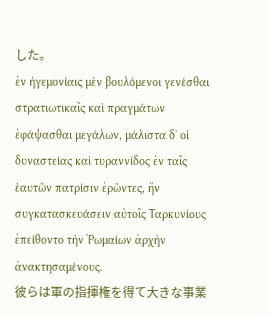した。
ἐν ἡγεμονίαις μὲν βουλόμενοι γενέσθαι στρατιωτικαῖς καὶ πραγμάτων ἐφάψασθαι μεγάλων, μάλιστα δʼ οἱ δυναστείας καὶ τυραννίδος ἐν ταῖς ἑαυτῶν πατρίσιν ἐρῶντες, ἣν συγκατασκευάσειν αὐτοῖς Ταρκυνίους ἐπείθοντο τὴν Ῥωμαίων ἀρχὴν ἀνακτησαμένους.
彼らは軍の指揮権を得て大きな事業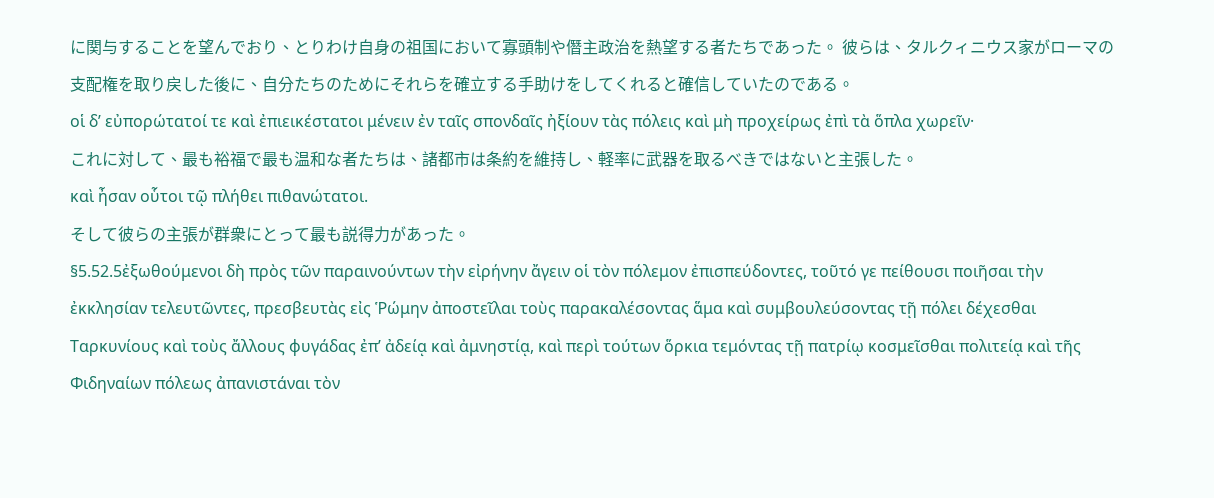に関与することを望んでおり、とりわけ自身の祖国において寡頭制や僭主政治を熱望する者たちであった。 彼らは、タルクィニウス家がローマの支配権を取り戻した後に、自分たちのためにそれらを確立する手助けをしてくれると確信していたのである。
οἱ δʼ εὐπορώτατοί τε καὶ ἐπιεικέστατοι μένειν ἐν ταῖς σπονδαῖς ἠξίουν τὰς πόλεις καὶ μὴ προχείρως ἐπὶ τὰ ὅπλα χωρεῖν·
これに対して、最も裕福で最も温和な者たちは、諸都市は条約を維持し、軽率に武器を取るべきではないと主張した。
καὶ ἦσαν οὗτοι τῷ πλήθει πιθανώτατοι.
そして彼らの主張が群衆にとって最も説得力があった。
§5.52.5ἐξωθούμενοι δὴ πρὸς τῶν παραινούντων τὴν εἰρήνην ἄγειν οἱ τὸν πόλεμον ἐπισπεύδοντες, τοῦτό γε πείθουσι ποιῆσαι τὴν ἐκκλησίαν τελευτῶντες, πρεσβευτὰς εἰς Ῥώμην ἀποστεῖλαι τοὺς παρακαλέσοντας ἅμα καὶ συμβουλεύσοντας τῇ πόλει δέχεσθαι Ταρκυνίους καὶ τοὺς ἄλλους φυγάδας ἐπʼ ἀδείᾳ καὶ ἀμνηστίᾳ, καὶ περὶ τούτων ὅρκια τεμόντας τῇ πατρίῳ κοσμεῖσθαι πολιτείᾳ καὶ τῆς Φιδηναίων πόλεως ἀπανιστάναι τὸν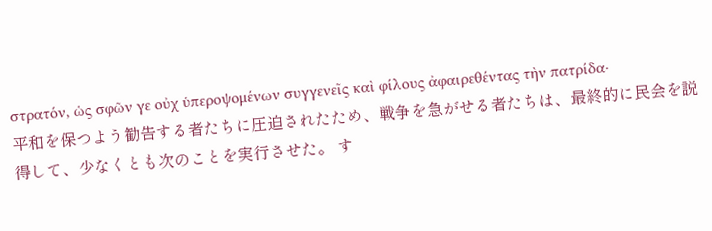στρατόν, ὡς σφῶν γε οὐχ ὑπεροψομένων συγγενεῖς καὶ φίλους ἀφαιρεθέντας τὴν πατρίδα·
平和を保つよう勧告する者たちに圧迫されたため、戦争を急がせる者たちは、最終的に民会を説得して、少なくとも次のことを実行させた。 す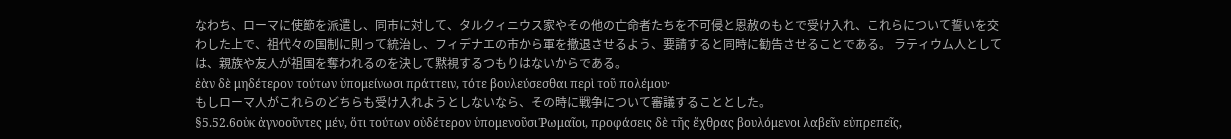なわち、ローマに使節を派遣し、同市に対して、タルクィニウス家やその他の亡命者たちを不可侵と恩赦のもとで受け入れ、これらについて誓いを交わした上で、祖代々の国制に則って統治し、フィデナエの市から軍を撤退させるよう、要請すると同時に勧告させることである。 ラティウム人としては、親族や友人が祖国を奪われるのを決して黙視するつもりはないからである。
ἐὰν δὲ μηδέτερον τούτων ὑπομείνωσι πράττειν, τότε βουλεύσεσθαι περὶ τοῦ πολέμου·
もしローマ人がこれらのどちらも受け入れようとしないなら、その時に戦争について審議することとした。
§5.52.6οὐκ ἀγνοοῦντες μέν, ὅτι τούτων οὐδέτερον ὑπομενοῦσι Ῥωμαῖοι, προφάσεις δὲ τῆς ἔχθρας βουλόμενοι λαβεῖν εὐπρεπεῖς,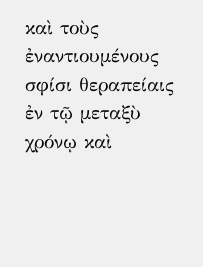καὶ τοὺς ἐναντιουμένους σφίσι θεραπείαις ἐν τῷ μεταξὺ χρόνῳ καὶ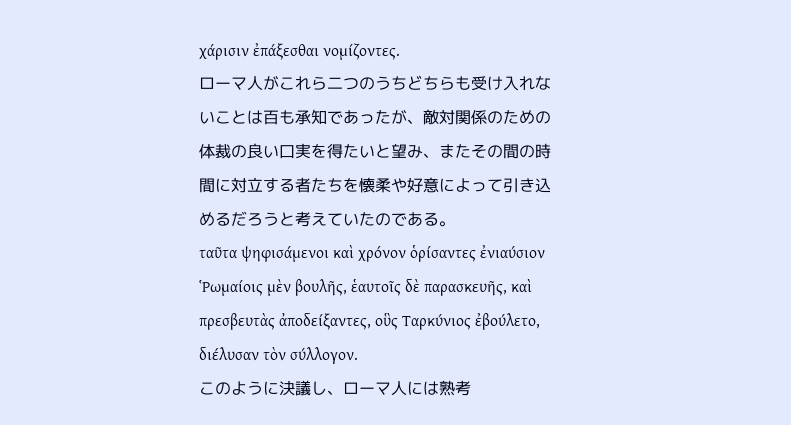χάρισιν ἐπάξεσθαι νομίζοντες.
ローマ人がこれら二つのうちどちらも受け入れないことは百も承知であったが、敵対関係のための体裁の良い口実を得たいと望み、またその間の時間に対立する者たちを懐柔や好意によって引き込めるだろうと考えていたのである。
ταῦτα ψηφισάμενοι καὶ χρόνον ὁρίσαντες ἐνιαύσιον Ῥωμαίοις μὲν βουλῆς, ἑαυτοῖς δὲ παρασκευῆς, καὶ πρεσβευτὰς ἀποδείξαντες, οὓς Ταρκύνιος ἐβούλετο, διέλυσαν τὸν σύλλογον.
このように決議し、ローマ人には熟考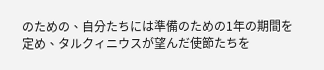のための、自分たちには準備のための1年の期間を定め、タルクィニウスが望んだ使節たちを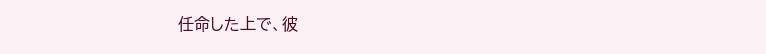任命した上で、彼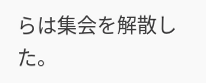らは集会を解散した。